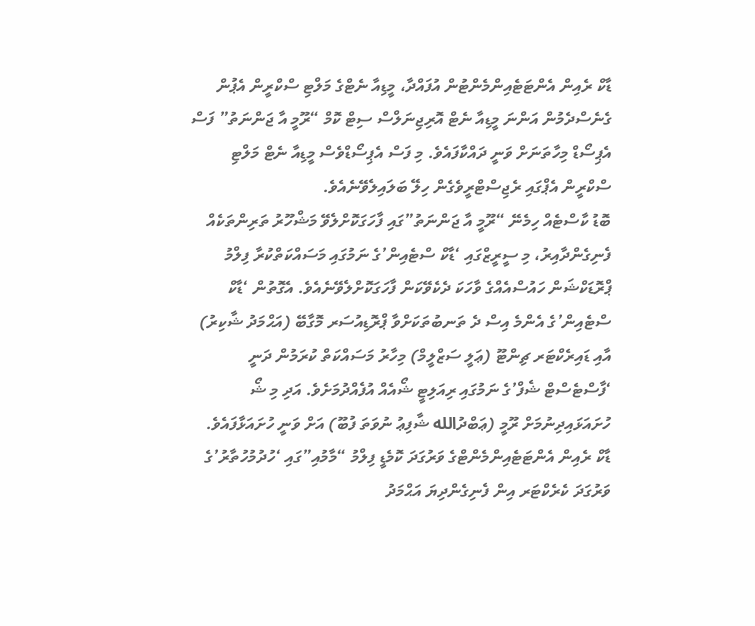ޑާކް ރެއިން އެންޓަޓެއިންމެންޓުން އުފައްދާ، މީޑިއާ ނެޓްގެ މަލްޓި ސްކްރީން އެޕުން ގެނެސްދެމުން އަންނަ މީޑިއާ ނެޓް އޮރިޖިނަލްސް ސިޓް ކޮމް “ރޫމީ އާ ޖަންނަތު” ފަސް އެޕިސޯޑް މިހާތަނަށް ވަނީ ދައްކާފައެވެ. މި ފަސް އެޕިސޯޑްވެސް މީޑިއާ ނެޓް މަލްޓި ސްކްރީން އެޕްގައި ރެޖިސްޓްރީވެގެން ހިލޭ ބަލައިލެވޭނެއެވެ.
ބޮޑު ކާސްޓެއް ހިމެނޭ “ރޫމީ އާ ޖަންނަތު”ގައި ފާހަގަކޮށްލެވޭ މަޝްހޫރު ތަރިންތަކެއް ފެނިގެންދާއިރު، މި ސީރީޒްގައި ‘ޑާކް ސްޓެއިން’ގެ ނަމުގައި މަސައްކަތްކުރާ ފިލްމު ޕްރޮޑަކްޝަން ހައުސްއެއްގެ ވާހަކަ ދެކެވޭކަން ފާހަގަކޮށްލެވޭނެއެވެ. އެގޮތުން ‘ޑާކް ސްޓެއިން’ގެ އެންމެ އިސް ދެ ތަނބުތަކަށްވާ ޕްރޮޑިއުސަރ މޮގާބޭ (އަޙްމަދު ޝާކިރު) އާއި ޑައިރެކްޓަރ ޗިންޓޫ (ޢަލީ ސަޒްލީމް) މިހާރު މަސައްކަތް ކުރަމުން ދަނީ ‘ފާސްޓެސްޓް ޝެފް’ގެ ނަމުގައި ރިއަލިޓީ ޝޯއެއް އުފެއްދުމަށެވެ. އަދި މި ޝޯ ހުށައަޅައިދިނުމަށް ރޫމީ (ޢަބްދުالله ޝާފިޢު ނުވަތަ ފުބޫ) އަށް ވަނީ ހުށައަޅާފައެވެ.
ޑާކް ރެއިން އެންޓަޓެއިންމެންޓްގެ ވަރުގަދަ ކޮމެޑީ ފިލްމު “މާމުއި”ގައި ‘ހުދުމުހުތާރު’ގެ ވަރުގަދަ ކެރެކްޓަރ އިން ފެނިގެންދިޔަ އަޙްމަދު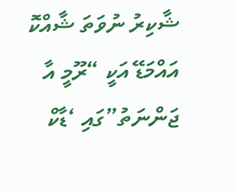ޝާކިރު ނުވަތަ ޝާއްކޮ އައްމަޑޭ އަކީ “ރޫމީ އާ ޖަންނަތު”ގައި ‘ޑާކް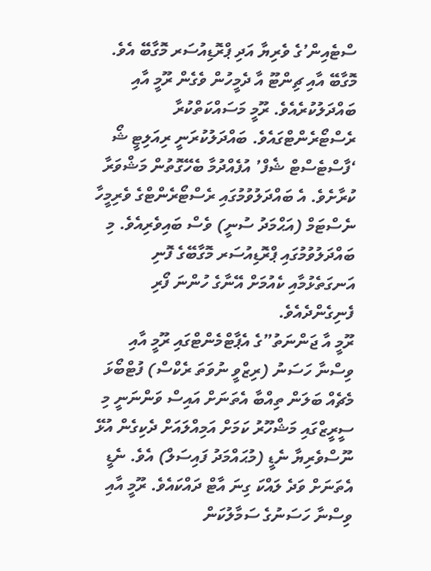ސްޓެއިން’ގެ ވެރިޔާ އަދި ޕްރޮޑިއުސަރ މޮގާބޭ އެވެ.
މޮގާބޭ އާއި ޗިންޓޫ އާ ދެމީހުން ވެގެން ރޫމީ އާއި ބައްދަލުކުރެއެވެ. ރޫމީ މަސައްކަތްކުރާ ރެސްޓޯރެންޓްގައެވެ. ބައްދަލުކުރަނީ ރިއަލިޓީ ޝޯ ‘ފާސްޓެސްޓް ޝެފް’ އުފެއްދުމާ ބެހޭގޮތުން މަޝްވަރާ ކުރާށެވެ. އެ ބައްދަލުވުމުގައި ރެސްޓޯރެންޓްގެ ވެރިމީހާ ނެސްޓަމް (އަޙްމަދު ސުނީ) ވެސް ބައިވެރިއެވެ. މި ބައްދަލުވުމުގައި ޕްރޮޑިއުސަރ މޮގާބޭގެ ފޮނި އަނގަތެޅުމާއި ކެއުމަށް އޭނާގެ ހުންނަ ފޯރި ފެނިގެންދެއެވެ.
ރޫމީ އާ ޖަންނަތު”ގެ އެޕާޓްމެންޓްގައި ރޫމީ އާއި ވިސްނާ ހަސަނު (ރިޒްވީ ނުވަތަ ރެކްސް) ފުޓްބޯޅަ މެޗެއް ބަލަން ތިއްބާ އެތަނަށް އައިސް ވަންނަނީ މި ސީރީޒްގައި މަޝްހޫރު ކަމަށް އަމިއްލައަށް ދެކިގެން އުޅޭ ނޫސްވެރިޔާ ނެޑީ (މުޙައްމަދު ފައިސަލް) އެވެ. ނެޑީ އެތަނަށް ވަދެ ލައްކަ ގިނަ އާޓް ދައްކައެވެ. ރޫމީ އާއި ވިސްނާ ހަސަނުގެ ސަމާލުކަން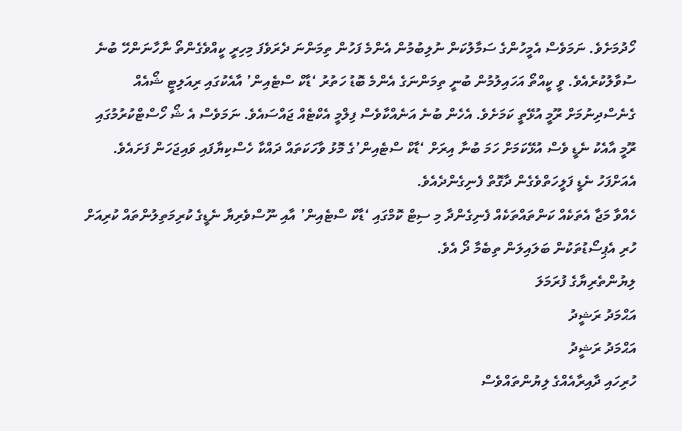ހޯދުމަށެވެ. ނަމަވެސް އެމީހުންގެ ސަމާލުކަން ނުލިބުމުން އެންމެ ފަހުން ތިމަންނަ ދެރަވެފަ މިހިރީ ކީއްވެގެންތޯ ނާހާނަންހޭ ބުނެ ސުވާލުކުރެއެވެ. ވީ ކީއްތޯ އަހައިލުމުން ބުނީ ތިމަންނަގެ އެންމެ ބޮޑު ހަތުރު ‘ޑާކް ސްޓެއިން’ އާއެކުގައި ރިއަލިޓީ ޝޯއެއް ގެނެސްދިނުމަށް ރޫމީ އުޅޭތީ ކަމަށެވެ. އެހެން ބުނެ އަނެއްކާވެސް ފިލްމީ އެކްޓެއް ޖައްސައެވެ. ނަމަވެސް އެ ޝޯ ހޯސްޓްކުރުމުގައި ރޫމީ އާއެކު ނެޑީ ވެސް އުޅޭކަމަށް ހަމަ ބުނާ އިރަށް ‘ޑާކް ސްޓެއިން’ގެ މޮޅު ވާހަކަތައް ދައްކާ ހެސްކިޔާފައި ވައިޖަހަން ފަށައެވެ. އެއަށްފަހު ނެޑީ ފަލީހަތްވެގެން ދާގޮތް ފެނިގެންދެއެވެ.
ހެއްވާ މަޖާ އެތަކެއް ކަންތައްތަކެއް ފެނިގެންދާ މި ސިޓް ކޮމްގައި ‘ޑާކް ސްޓެއިން’ އާއި ނޫސްވެރިޔާ ނެޑީގެ ކުރިމަތިލުންތައް ކުރިއަށް ހުރި އެޕިސޯޑުތަކުން ބަލައިލަން ތިބެމާ ދޯ އެވެ.
ލިޔުންތެރިޔާގެ ފުރަމަލަ
އަޙްމަދު ރަޝީދު
އަޙްމަދު ރަޝީދު
ހުރިހައި ދާއިރާއެއްގެ ލިޔުންތައްވެސް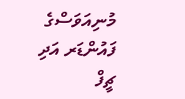މުނިއަވަސްގެ ފައުންޑަރ އަދި ޗީފް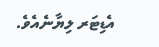އެޑިޓަރ ލިޔާނެއެވެ.